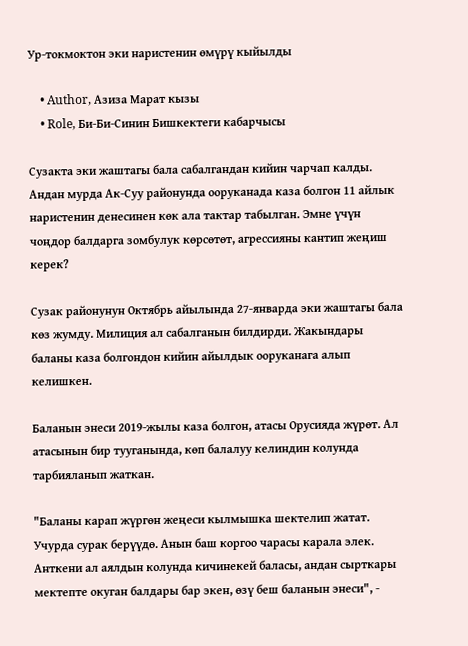Ур-токмоктон эки наристенин өмүрү кыйылды

    • Author, Азиза Марат кызы
    • Role, Би-Би-Синин Бишкектеги кабарчысы

Сузакта эки жаштагы бала сабалгандан кийин чарчап калды. Андан мурда Ак-Суу районунда ооруканада каза болгон 11 айлык наристенин денесинен көк ала тактар табылган. Эмне үчүн чоңдор балдарга зомбулук көрсөтөт, агрессияны кантип жеңиш керек?

Сузак районунун Октябрь айылында 27-январда эки жаштагы бала көз жумду. Милиция ал сабалганын билдирди. Жакындары баланы каза болгондон кийин айылдык ооруканага алып келишкен.

Баланын энеси 2019-жылы каза болгон, атасы Орусияда жүрөт. Ал атасынын бир тууганында, көп балалуу келиндин колунда тарбияланып жаткан.

"Баланы карап жүргөн жеңеси кылмышка шектелип жатат. Учурда сурак берүүдө. Анын баш коргоо чарасы карала элек. Анткени ал аялдын колунда кичинекей баласы, андан сырткары мектепте окуган балдары бар экен, өзү беш баланын энеси", -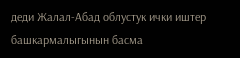деди Жалал-Абад облустук ички иштер башкармалыгынын басма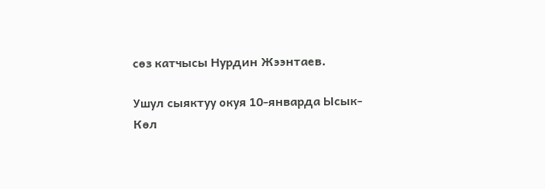сөз катчысы Нурдин Жээнтаев.

Ушул сыяктуу окуя 10-январда Ысык-Көл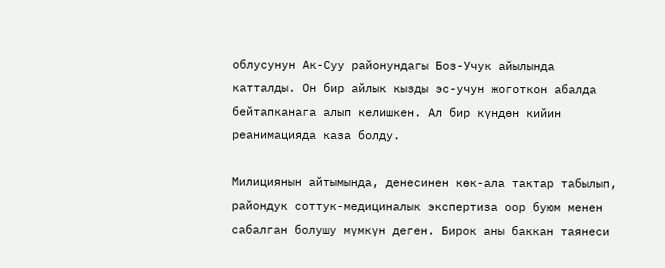облусунун Ак-Суу районундагы Боз-Учук айылында катталды. Он бир айлык кызды эс-учун жоготкон абалда бейтапканага алып келишкен. Ал бир күндөн кийин реанимацияда каза болду.

Милициянын айтымында, денесинен көк-ала тактар табылып, райондук соттук-медициналык экспертиза оор буюм менен сабалган болушу мүмкүн деген. Бирок аны баккан таянеси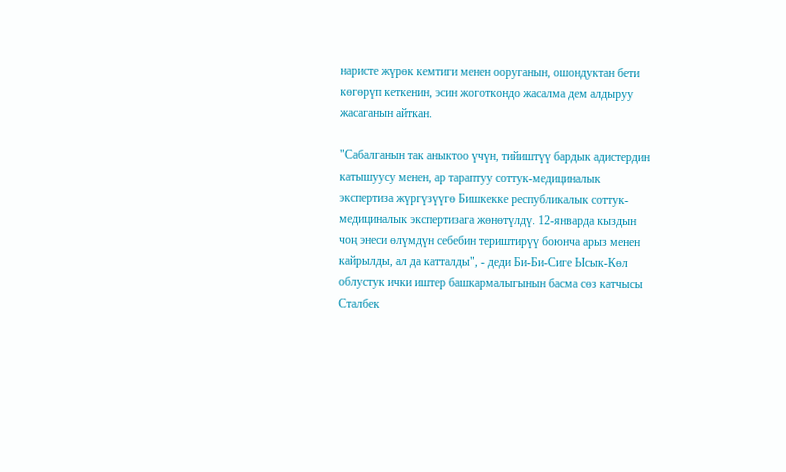наристе жүрөк кемтиги менен ооруганын, ошондуктан бети көгөрүп кеткенин, эсин жоготкондо жасалма дем алдыруу жасаганын айткан.

"Сабалганын так аныктоо үчүн, тийиштүү бардык адистердин катышуусу менен, ар тараптуу соттук-медициналык экспертиза жүргүзүүгө Бишкекке республикалык соттук-медициналык экспертизага жөнөтүлдү. 12-январда кыздын чоң энеси өлүмдүн себебин териштирүү боюнча арыз менен кайрылды, ал да катталды", - деди Би-Би-Сиге Ысык-Көл облустук ички иштер башкармалыгынын басма сөз катчысы Сталбек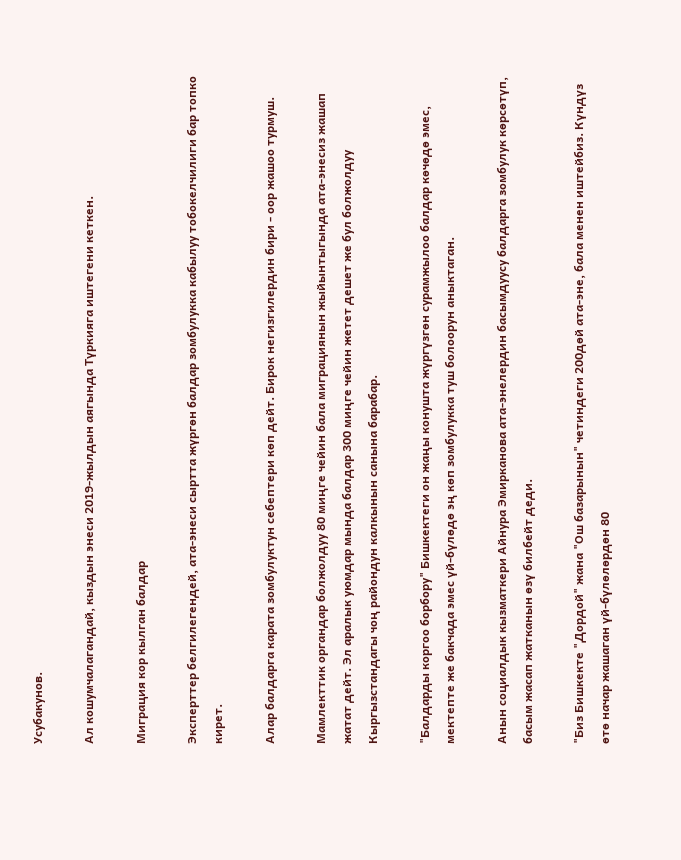Усубакунов.

Ал кошумчалагандай, кыздын энеси 2019-жылдын аягында Түркияга иштегени кеткен.

Миграция кор кылган балдар

Эксперттер белгилегендей, ата-энеси сыртта жүргөн балдар зомбулукка кабылуу тобокелчилиги бар топко кирет.

Алар балдарга карата зомбулуктун себептери көп дейт. Бирок негизгилердин бири - оор жашоо турмуш.

Мамлекттик органдар болжолдуу 80 миңге чейин бала миграциянын жыйынтыгында ата-энесиз жашап жатат дейт. Эл аралык уюмдар мында балдар 300 миңге чейин жетет дешет же бул болжолдуу Кыргызстандагы чоң райондун калкынын санына барабар.

"Балдарды коргоо борбору" Бишкектеги он жаңы конушта жүргүзгөн сурамжылоо балдар көчөдө эмес, мектепте же бакчада эмес үй-бүлөдө эң көп зомбулукка туш болоорун аныктаган.

Анын социалдык кызматкери Айнура Эмирканова ата-энелердин басымдуусу балдарга зомбулук көрсөтүп, басым жасап жатканын өзү билбейт деди.

"Биз Бишкекте "Дордой" жана "Ош базарынын" четиндеги 200дөй ата-эне, бала менен иштейбиз. Күндүз өтө начар жашаган үй-бүлөлөрдөн 80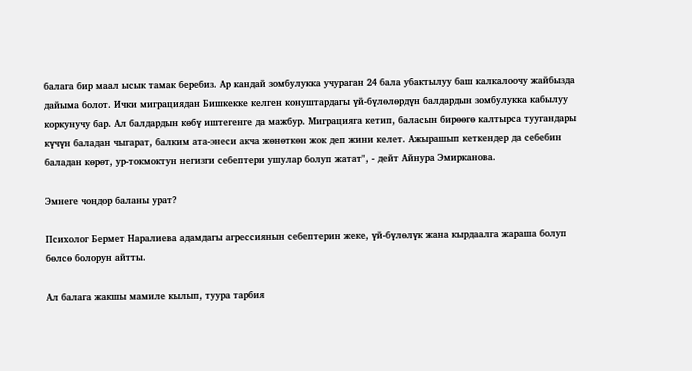балага бир маал ысык тамак беребиз. Ар кандай зомбулукка учураган 24 бала убактылуу баш калкалоочу жайбызда дайыма болот. Ички миграциядан Бишкекке келген конуштардагы үй-бүлөлөрдүн балдардын зомбулукка кабылуу коркунучу бар. Ал балдардын көбү иштегенге да мажбур. Миграцияга кетип, баласын бирөөгө калтырса туугандары күчүн баладан чыгарат, балким ата-энеси акча жөнөткөн жок деп жини келет. Ажырашып кеткендер да себебин баладан көрөт, ур-токмоктун негизги себептери ушулар болуп жатат", - дейт Айнура Эмирканова.

Эмнеге чоңдор баланы урат?

Психолог Бермет Наралиева адамдагы агрессиянын себептерин жеке, үй-бүлөлүк жана кырдаалга жараша болуп бөлсө болорун айтты.

Ал балага жакшы мамиле кылып, туура тарбия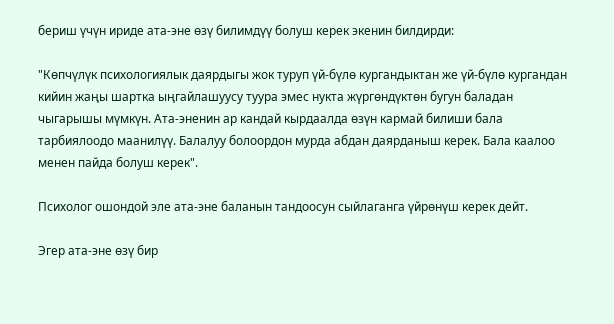бериш үчүн ириде ата-эне өзү билимдүү болуш керек экенин билдирди:

"Көпчүлүк психологиялык даярдыгы жок туруп үй-бүлө кургандыктан же үй-бүлө кургандан кийин жаңы шартка ыңгайлашуусу туура эмес нукта жүргөндүктөн бугун баладан чыгарышы мүмкүн. Ата-эненин ар кандай кырдаалда өзүн кармай билиши бала тарбиялоодо маанилүү. Балалуу болоордон мурда абдан даярданыш керек. Бала каалоо менен пайда болуш керек".

Психолог ошондой эле ата-эне баланын тандоосун сыйлаганга үйрөнүш керек дейт.

Эгер ата-эне өзү бир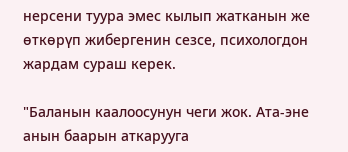нерсени туура эмес кылып жатканын же өткөрүп жибергенин сезсе, психологдон жардам сураш керек.

"Баланын каалоосунун чеги жок. Ата-эне анын баарын аткарууга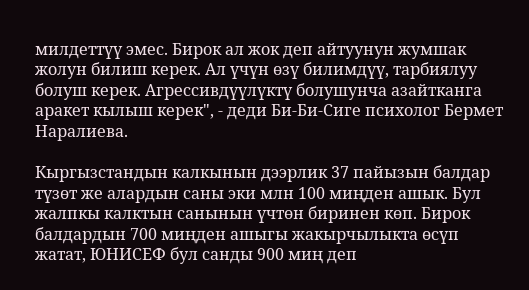милдеттүү эмес. Бирок ал жок деп айтуунун жумшак жолун билиш керек. Ал үчүн өзү билимдүү, тарбиялуу болуш керек. Агрессивдүүлүктү болушунча азайтканга аракет кылыш керек", - деди Би-Би-Сиге психолог Бермет Наралиева.

Кыргызстандын калкынын дээрлик 37 пайызын балдар түзөт же алардын саны эки млн 100 миңден ашык. Бул жалпкы калктын санынын үчтөн биринен көп. Бирок балдардын 700 миңден ашыгы жакырчылыкта өсүп жатат, ЮНИСЕФ бул санды 900 миң деп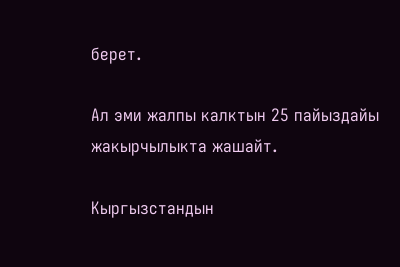берет.

Ал эми жалпы калктын 25 пайыздайы жакырчылыкта жашайт.

Кыргызстандын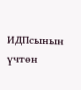ИДПсынын үчтөн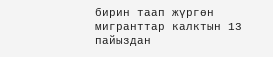бирин таап жүргөн мигранттар калктын 13 пайыздан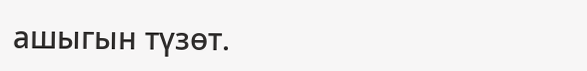ашыгын түзөт.